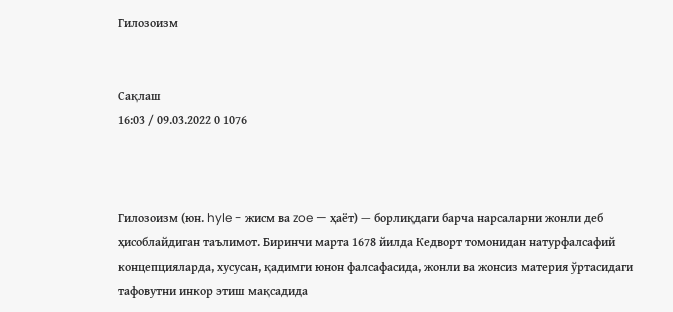Гилозоизм


Сақлаш
16:03 / 09.03.2022 0 1076



Гилозоизм (юн. hyle - жисм ва zoe — ҳаёт) — борлиқдаги барча нарсаларни жонли деб ҳисоблайдиган таълимот. Биринчи марта 1678 йилда Кедворт томонидан натурфалсафий концепцияларда, хусусан, қадимги юнон фалсафасида, жонли ва жонсиз материя ўртасидаги тафовутни инкор этиш мақсадида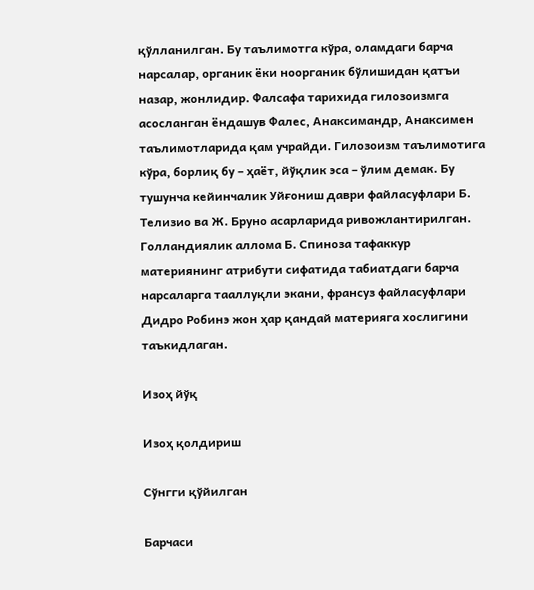қўлланилган. Бу таълимотга кўра, оламдаги барча нарсалар, органик ёки ноорганик бўлишидан қатъи назар, жонлидир. Фалсафа тарихида гилозоизмга асосланган ёндашув Фалес, Анаксимандр, Анаксимен таълимотларида қам учрайди. Гилозоизм таълимотига кўра, борлиқ бу – ҳаёт, йўқлик эса – ўлим демак. Бу тушунча кейинчалик Уйғониш даври файласуфлари Б. Телизио ва Ж. Бруно асарларида ривожлантирилган. Голландиялик аллома Б. Спиноза тафаккур материянинг атрибути сифатида табиатдаги барча нарсаларга тааллуқли экани, франсуз файласуфлари Дидро Робинэ жон ҳар қандай материяга хослигини таъкидлаган.

Изоҳ йўқ

Изоҳ қолдириш

Сўнгги қўйилган

Барчаси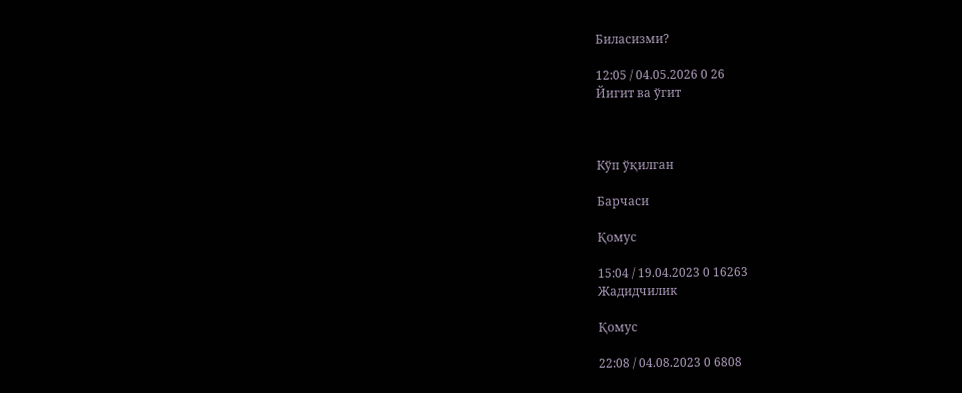Биласизми?

12:05 / 04.05.2026 0 26
Йигит ва ўгит



Кўп ўқилган

Барчаси

Қомус

15:04 / 19.04.2023 0 16263
Жадидчилик

Қомус

22:08 / 04.08.2023 0 6808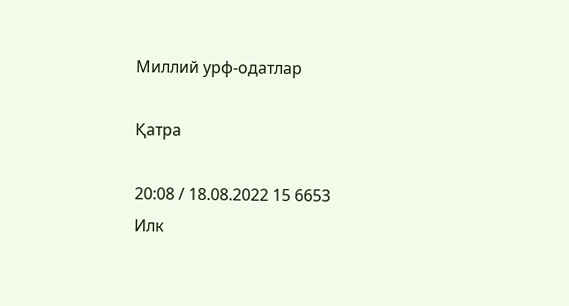Миллий урф-одатлар

Қатра

20:08 / 18.08.2022 15 6653
Илк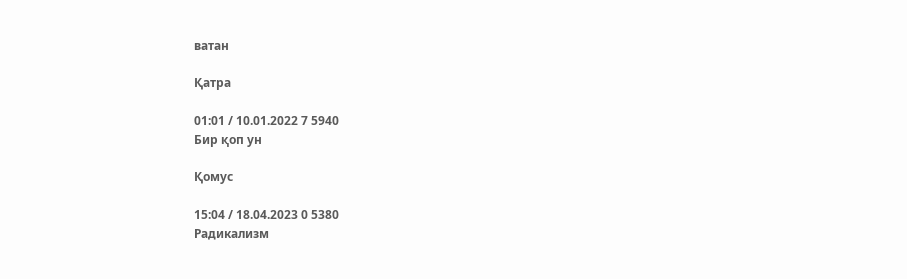ватан

Қатра

01:01 / 10.01.2022 7 5940
Бир қоп ун

Қомус

15:04 / 18.04.2023 0 5380
Радикализм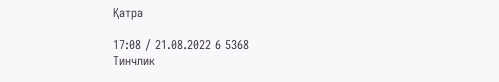Қатра

17:08 / 21.08.2022 6 5368
Тинчлик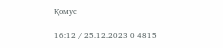Қомус

16:12 / 25.12.2023 0 4815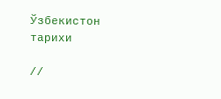Ўзбекистон тарихи

//